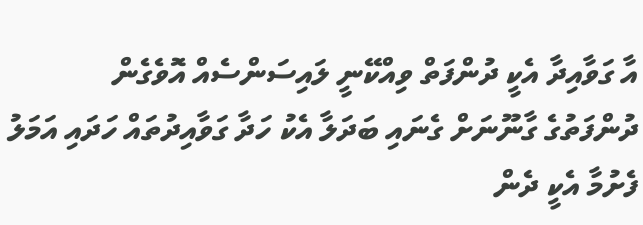އާ ގަވާއިދާ އެކީ ދުންފަތް ވިއްކޭނީ ލައިސަންސެއް އޮވެގެން
ދުންފަތުގެ ގާނޫނަށް ގެނައި ބަދަލާ އެކު ހަދާ ގަވާއިދުތައް ހަދައި އަމަލު ފެށުމާ އެކީ ދެން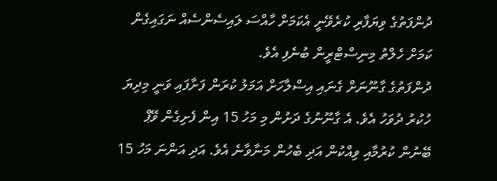ދުންފަތުގެ ވިޔަފާރި ކުރެވޭނީ އެކަމަށް ހާއްސަ ލައިސެންސެއް ނަގައިގެން ކަމަށް ހެލްތު މިނިސްޓްރީން ބުނެފި އެވެ.
ދުންފަތުގެ ގާނޫނަށް ގެނައި އިސްލާހަށް އަމަލު ކުރަން ފަށާފައި ވަނީ މިދިޔަ ހުކުރު ދުވަހު އެވެ. އެ ގާނޫނުގެ ދަށުން މި މަހު 15 އިން ފެށިގެން ވޭޕް ބޭނުން ކުރުމާއި ވިއްކުން އަދި ބެހުން މަނާވާނެ އެވެ. އަދި އަންނަ މަހު 15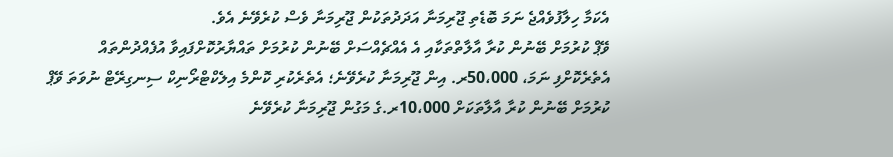އެކަމާ ހިލާފުވެއްޖެ ނަމަ ބޮޑެތި ޖޫރިމަނާ އަދަދުތަކުން ޖޫރިމަނާ ވެސް ކުރެވޭނެ އެވެ.
ވޭޕް ކުރުމަށް ބޭނުން ކުރާ އާލާތްތަކާއި އެ އެއްޗެއްސަށް ބޭނުން ކުރުމަށް ތައްޔާރުކޮށްފައިވާ އުފެއްދުންތައް އެތެރެކޮށްފި ނަމަ، 50،000ރ. އިން ޖޫރިމަނާ ކުރެވޭނެ؛ އެތެރެކުރި ކޮންމެ އިލެކްޓްރޯނިކް ސިނގިރޭޓް ނުވަތަ ވޭޕް ކުރުމަށް ބޭނުން ކުރާ އާލާތަކަށް 10،000ރ.ގެ މަގުން ޖޫރިމަނާ ކުރެވޭނެ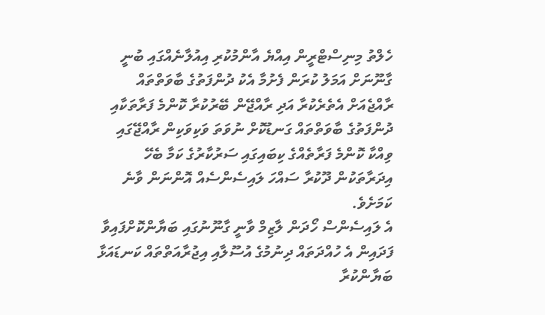ހެލްތު މިނިސްޓްރީން އިއްޔެ އާންމުކުރި އިއުލާނެއްގައި ބުނީ ގާނޫނަށް އަމަލު ކުރަން ފެށުމާ އެކު ދުންފަތުގެ ބާވަތްތައް ރާއްޖެއަށް އެތެރެކުރާ އަދި ރާއްޖޭން ބޭރުކުރާ ކޮންމެ ފަރާތަކާއި ދުންފަތުގެ ބާވަތްތައް ގަނޑުކޮށް ނުވަތަ ވަކިވަކިން ރާއްޖޭގައި ވިއްކާ ކޮންމެ ފަރާތެއްގެ ކިބައިގައި ސަރުކާރުގެ ކަމާ ބެހޭ އިދަރާތަކުން ދޫކުރާ ސައްހަ ލައިސެންސެއް އޮންނަން ވާނެ ކަމަށެވެ.
އެ ލައިސެންސް ހޯދަން ލާޒިމް ވާނީ ގާނޫނުގައި ބަޔާންކޮށްފައިވާ ފަދައިން އެ ހުއްދަތައް ދިނުމުގެ އުސޫލާއި އިޖުރާއަތްތައް ކަނޑައަޅާ ބަޔާންކުރާ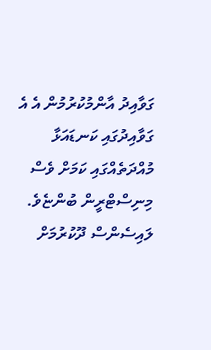ގަވާއިދު އާންމުކުރުމުން އެ އެ ގަވާއިދުގައި ކަނޑައަޅާ މުއްދަތެއްގައި ކަމަށް ވެސް މިނިސްޓްރީން ބުންޏެވެ.
ލައިސެންސް ދޫކުރުމަށް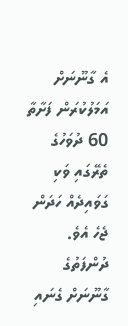އެ ގާނޫނަށް އަމަލުކުރަން ފަށާތާ 60 ދުވަހުގެ ތެރޭގައި ވަކި ގަވައިދެއް ހަދަން ޖެހެ އެވެ.
ދުންފަތުގެ ގާނޫނަށް ގެނައި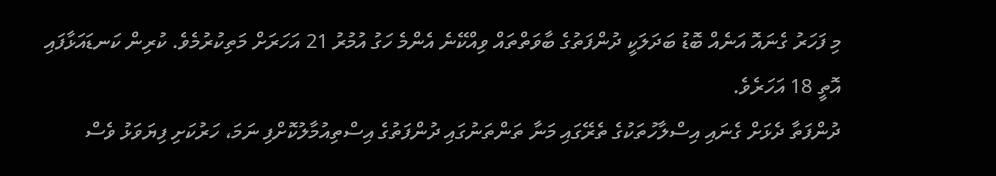މި ފަހަރު ގެނައޮ އަނެއް ބޮޑު ބަދަލަކީ ދުންފަތުގެ ބާވަތްތައް ވިއްކޭނެ އެންމެ ހަގު އުމުރު 21 އަހަރަށް މަތިކުރުމެވެ. ކުރިން ކަނޑައަޅާފައި އޮތީ 18 އަހަރެވެ.
ދުންފަތާ ދެޅަށް ގެނައި އިސްލާހުތަކުގެ ތެރޭގައި މަނާ ތަންތަނުގައި ދުންފަތުގެ އިސްތިއުމާލުކޮށްފި ނަމަ، ހަރުކަށި ފިޔަވަޅު ވެސް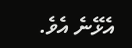އެޅޭނެ އެވެ.